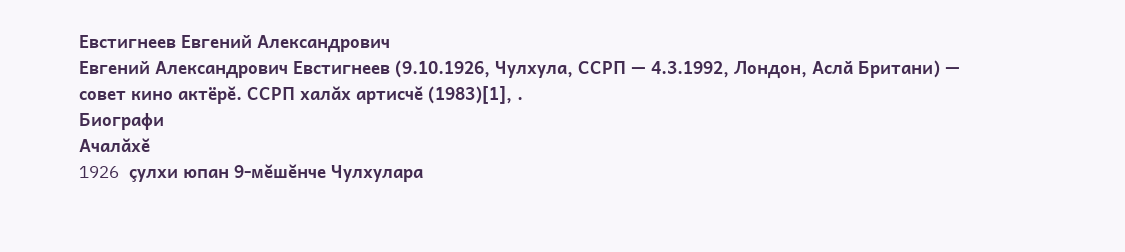Евстигнеев Евгений Александрович
Евгений Александрович Евстигнеев (9.10.1926, Чулхула, ССРП — 4.3.1992, Лондон, Аслӑ Британи) — совет кино актёрĕ. ССРП халăх артисчĕ (1983)[1], .
Биографи
Ачалăхĕ
1926 çулхи юпан 9-мĕшĕнче Чулхулара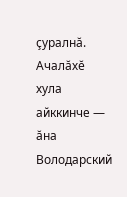çуралнă. Ачалăхĕ хула айккинче — ăна Володарский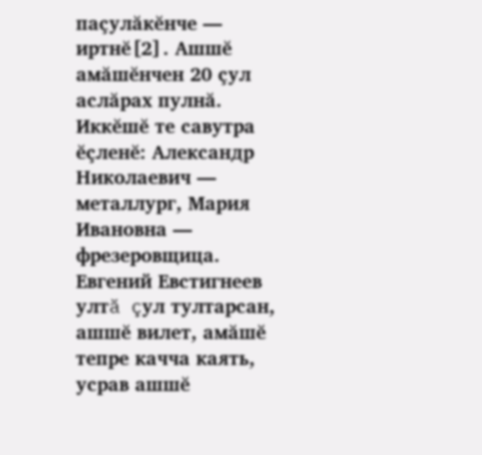паçулăкĕнче — иртнĕ[2]. Ашшĕ амăшĕнчен 20 çул аслăрах пулнă. Иккĕшĕ те савутра ĕçленĕ: Александр Николаевич — металлург, Мария Ивановна — фрезеровщица. Евгений Евстигнеев ултă çул тултарсан, ашшĕ вилет, амăшĕ тепре качча каять, усрав ашшĕ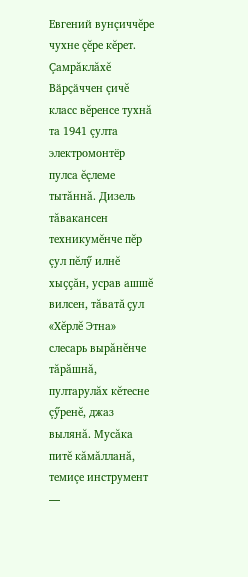Евгений вунçиччĕре чухне çĕре кĕрет.
Çамрăклăхĕ
Вӑрҫӑччен çичĕ класс вĕренсе тухнă та 1941 çулта электромонтёр пулса ĕçлеме тытăннă. Дизель тăвакансен техникумĕнче пĕр çул пĕлӳ илнĕ хыççăн, усрав ашшĕ вилсен, тăватă çул «Хĕрлĕ Этна» слесарь вырăнĕнче тăрăшнă, пултарулăх кĕтесне çӳренĕ, джаз вылянă. Мусăка питĕ кăмăлланă, темиçе инструмент —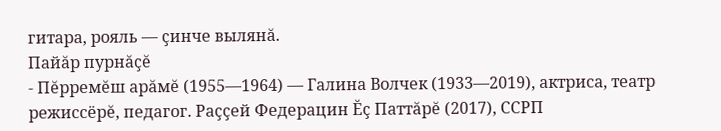гитара, рояль — çинче вылянă.
Пайăр пурнăçĕ
- Пĕрремĕш арăмĕ (1955—1964) — Галина Волчек (1933—2019), актриса, театр режиссёрĕ, педагог. Раççей Федерацин Ĕç Паттăрĕ (2017), ССРП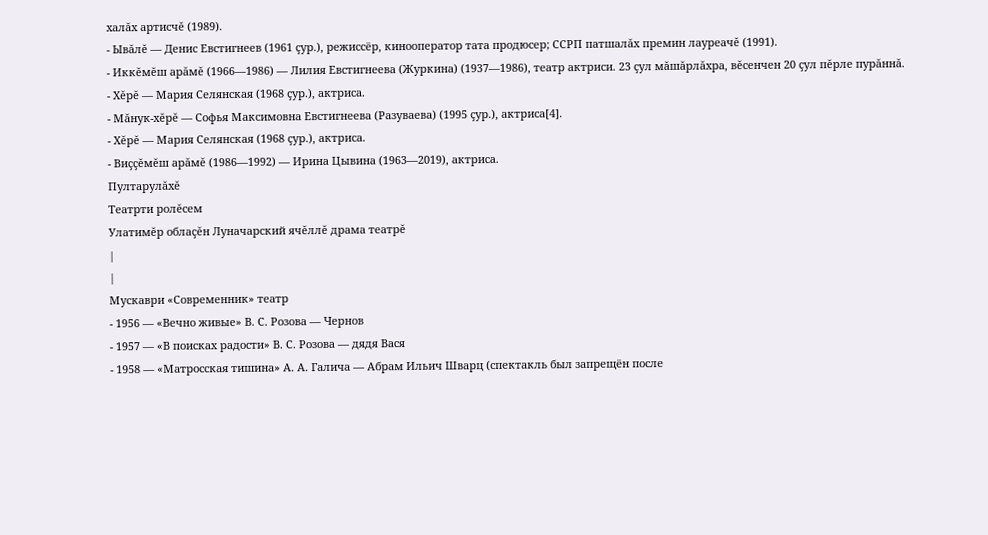халăх артисчĕ (1989).
- Ывăлĕ — Денис Евстигнеев (1961 çур.), режиссёр, кинооператор тата продюсер; ССРП патшалăх премин лауреачĕ (1991).
- Иккĕмĕш арăмĕ (1966—1986) — Лилия Евстигнеева (Журкина) (1937—1986), театр актриси. 23 çул мăшăрлăхра, вĕсенчен 20 çул пĕрле пурăннă.
- Хĕрĕ — Мария Селянская (1968 çур.), актриса.
- Мăнук-хĕрĕ — Софья Максимовна Евстигнеева (Разуваева) (1995 çур.), актриса[4].
- Хĕрĕ — Мария Селянская (1968 çур.), актриса.
- Виççĕмĕш арăмĕ (1986—1992) — Ирина Цывина (1963—2019), актриса.
Пултарулăхĕ
Театрти ролĕсем
Улатимĕр облаçĕн Луначарский ячĕллĕ драма театрĕ
|
|
Мускаври «Современник» театр
- 1956 — «Вечно живые» В. С. Розова — Чернов
- 1957 — «В поисках радости» В. С. Розова — дядя Вася
- 1958 — «Матросская тишина» А. А. Галича — Абрам Ильич Шварц (спектакль был запрещён после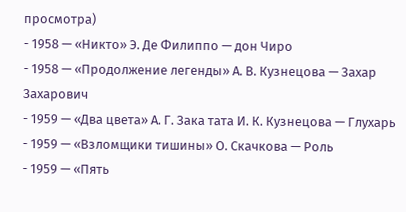просмотра)
- 1958 — «Никто» Э. Де Филиппо — дон Чиро
- 1958 — «Продолжение легенды» А. В. Кузнецова — Захар Захарович
- 1959 — «Два цвета» А. Г. Зака тата И. К. Кузнецова — Глухарь
- 1959 — «Взломщики тишины» О. Скачкова — Роль
- 1959 — «Пять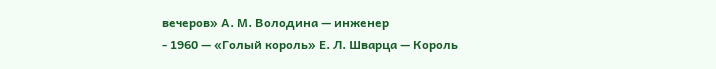вечеров» А. М. Володина — инженер
- 1960 — «Голый король» Е. Л. Шварца — Король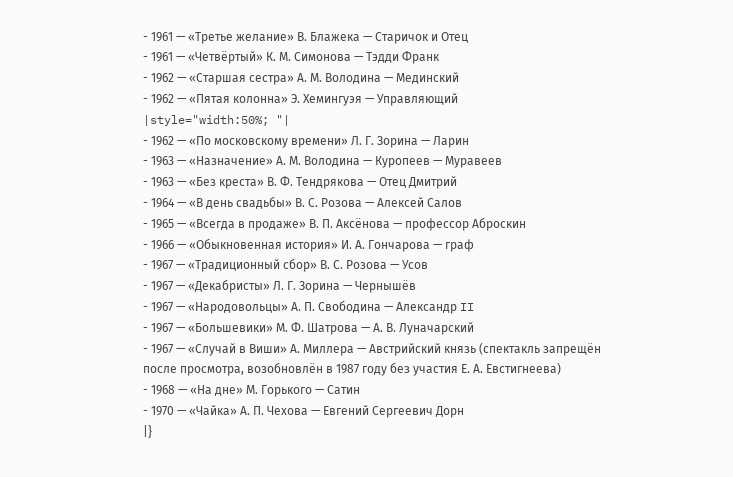- 1961 — «Третье желание» В. Блажека — Старичок и Отец
- 1961 — «Четвёртый» К. М. Симонова — Тэдди Франк
- 1962 — «Старшая сестра» А. М. Володина — Мединский
- 1962 — «Пятая колонна» Э. Хемингуэя — Управляющий
|style="width:50%; "|
- 1962 — «По московскому времени» Л. Г. Зорина — Ларин
- 1963 — «Назначение» А. М. Володина — Куропеев — Муравеев
- 1963 — «Без креста» В. Ф. Тендрякова — Отец Дмитрий
- 1964 — «В день свадьбы» В. С. Розова — Алексей Салов
- 1965 — «Всегда в продаже» В. П. Аксёнова — профессор Аброскин
- 1966 — «Обыкновенная история» И. А. Гончарова — граф
- 1967 — «Традиционный сбор» В. С. Розова — Усов
- 1967 — «Декабристы» Л. Г. Зорина — Чернышёв
- 1967 — «Народовольцы» А. П. Свободина — Александр II
- 1967 — «Большевики» М. Ф. Шатрова — А. В. Луначарский
- 1967 — «Случай в Виши» А. Миллера — Австрийский князь (спектакль запрещён после просмотра, возобновлён в 1987 году без участия Е. А. Евстигнеева)
- 1968 — «На дне» М. Горького — Сатин
- 1970 — «Чайка» А. П. Чехова — Евгений Сергеевич Дорн
|}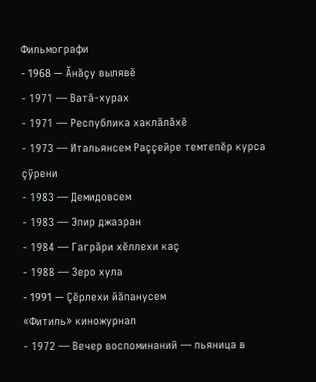Фильмографи
- 1968 — Ăнăçу вылявĕ
- 1971 — Ватă-хурах
- 1971 — Республика хаклăлăхĕ
- 1973 — Итальянсем Раççейре темтепĕр курса çÿрени
- 1983 — Демидовсем
- 1983 — Эпир джазран
- 1984 — Гагрăри хĕллехи каç
- 1988 — Зеро хула
- 1991 — Çĕрлехи йăпанусем
«Фитиль» киножурнал
- 1972 — Вечер воспоминаний — пьяница в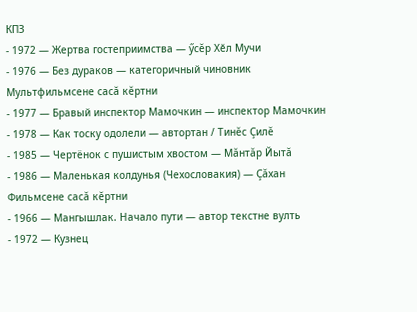КПЗ
- 1972 — Жертва гостеприимства — ӳсĕр Хӗл Мучи
- 1976 — Без дураков — категоричный чиновник
Мультфильмсене сасă кĕртни
- 1977 — Бравый инспектор Мамочкин — инспектор Мамочкин
- 1978 — Как тоску одолели — автортан / Тинĕс Çилĕ
- 1985 — Чертёнок с пушистым хвостом — Мăнтăр Йытă
- 1986 — Маленькая колдунья (Чехословакия) — Çăхан
Фильмсене сасă кĕртни
- 1966 — Мангышлак. Начало пути — автор текстне вулть
- 1972 — Кузнец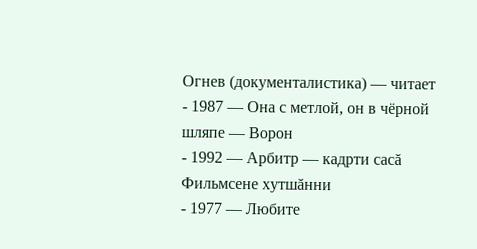Огнев (документалистика) — читает
- 1987 — Она с метлой, он в чёрной шляпе — Ворон
- 1992 — Арбитр — кадрти сасă
Фильмсене хутшăнни
- 1977 — Любите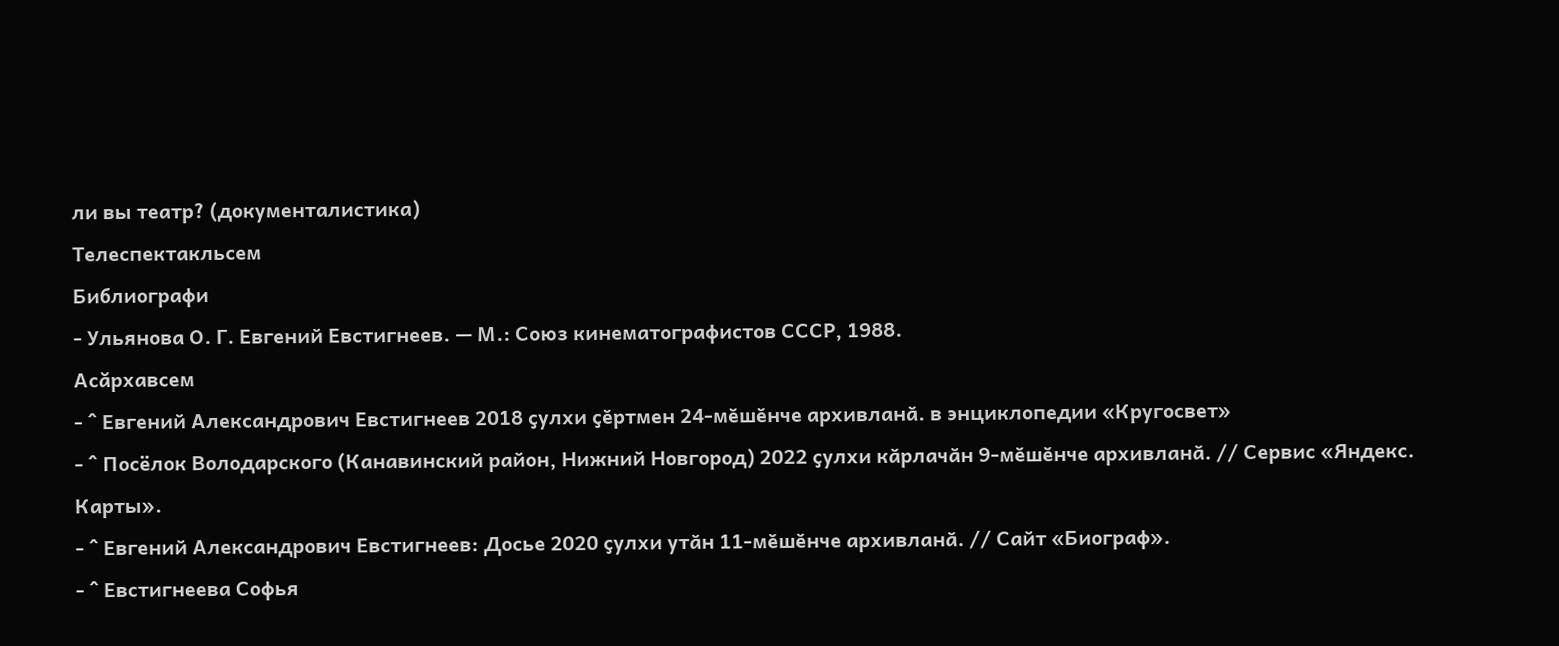ли вы театр? (документалистика)
Телеспектакльсем
Библиографи
- Ульянова О. Г. Евгений Евстигнеев. — М.: Союз кинематографистов СССР, 1988.
Асăрхавсем
- ^ Евгений Александрович Евстигнеев 2018 ҫулхи ҫӗртмен 24-мӗшӗнче архивланӑ. в энциклопедии «Кругосвет»
- ^ Посёлок Володарского (Канавинский район, Нижний Новгород) 2022 ҫулхи кӑрлачӑн 9-мӗшӗнче архивланӑ. // Сервис «Яндекс. Карты».
- ^ Евгений Александрович Евстигнеев: Досье 2020 ҫулхи утӑн 11-мӗшӗнче архивланӑ. // Сайт «Биограф».
- ^ Евстигнеева Софья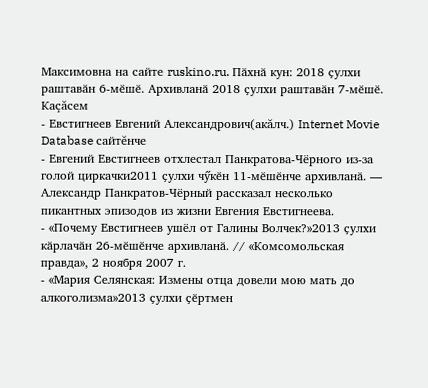Максимовна на сайте ruskino.ru. Пӑхнӑ кун: 2018 ҫулхи раштавӑн 6-мӗшӗ. Архивланӑ 2018 ҫулхи раштавӑн 7-мӗшӗ.
Каçăсем
- Евстигнеев Евгений Александрович(акăлч.) Internet Movie Database сайтĕнче
- Евгений Евстигнеев отхлестал Панкратова-Чёрного из-за голой циркачки2011 ҫулхи чӳкӗн 11-мӗшӗнче архивланӑ. — Александр Панкратов-Чёрный рассказал несколько пикантных эпизодов из жизни Евгения Евстигнеева.
- «Почему Евстигнеев ушёл от Галины Волчек?»2013 ҫулхи кӑрлачӑн 26-мӗшӗнче архивланӑ. // «Комсомольская правда», 2 ноября 2007 г.
- «Мария Селянская: Измены отца довели мою мать до алкоголизма»2013 ҫулхи ҫӗртмен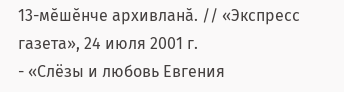13-мӗшӗнче архивланӑ. // «Экспресс газета», 24 июля 2001 г.
- «Слёзы и любовь Евгения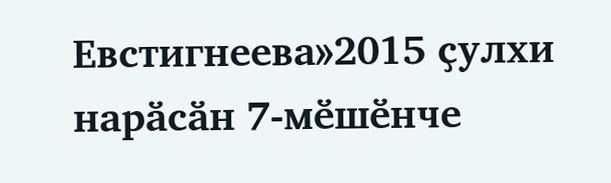Евстигнеева»2015 ҫулхи нарӑсӑн 7-мӗшӗнче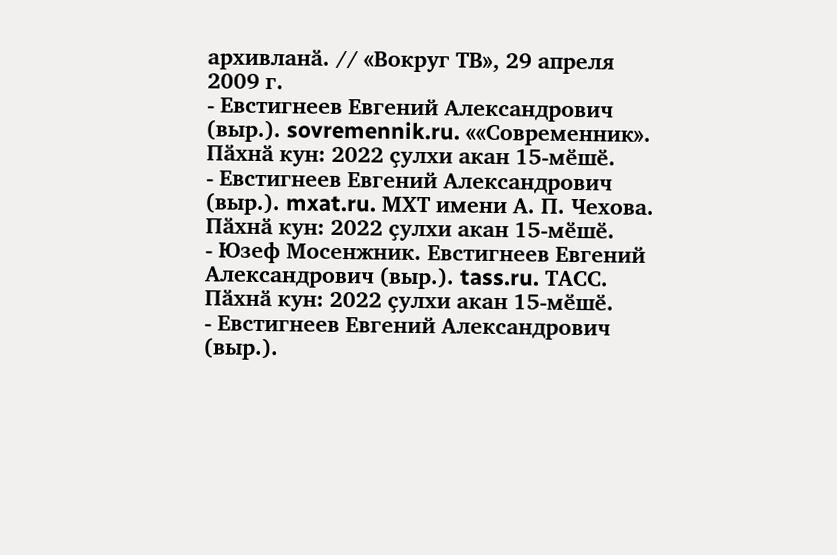архивланӑ. // «Вокруг ТВ», 29 апреля 2009 г.
- Евстигнеев Евгений Александрович (выр.). sovremennik.ru. ««Современник». Пӑхнӑ кун: 2022 ҫулхи акан 15-мӗшӗ.
- Евстигнеев Евгений Александрович (выр.). mxat.ru. МХТ имени А. П. Чехова. Пӑхнӑ кун: 2022 ҫулхи акан 15-мӗшӗ.
- Юзеф Мосенжник. Евстигнеев Евгений Александрович (выр.). tass.ru. ТАСС. Пӑхнӑ кун: 2022 ҫулхи акан 15-мӗшӗ.
- Евстигнеев Евгений Александрович (выр.).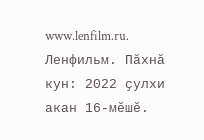www.lenfilm.ru. Ленфильм. Пӑхнӑ кун: 2022 ҫулхи акан 16-мӗшӗ.